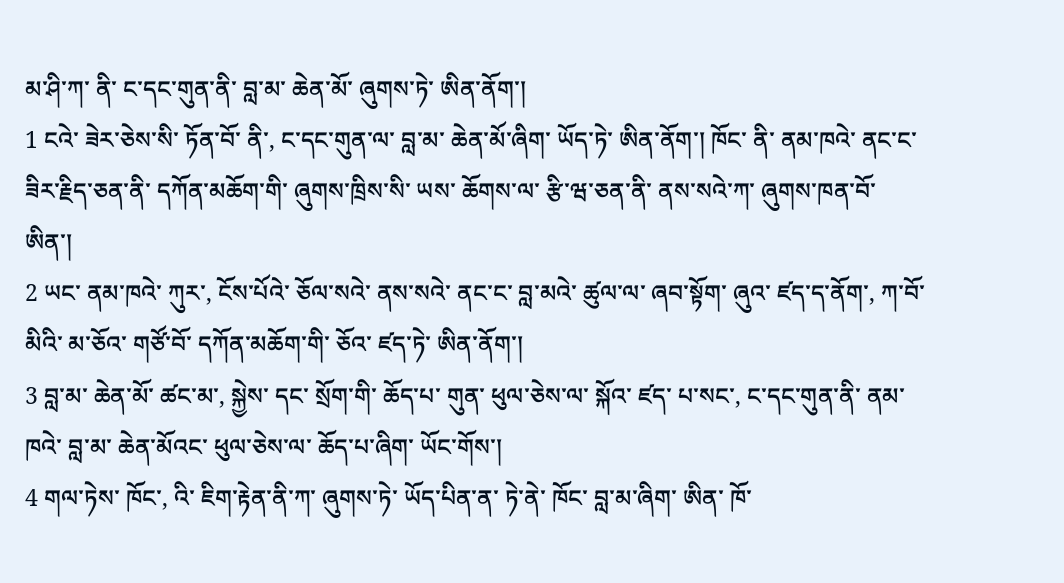མ་ཤི་ཀ་ ནི་ ང་དང་གུན་ནི་ བླ་མ་ ཆེན་མོ་ ཞུགས་ཏེ་ ཨིན་ནོག་།
1 ངའེ་ ཟེར་ཅེས་སི་ ཏོན་བོ་ ནི་, ང་དང་གུན་ལ་ བླ་མ་ ཆེན་མོ་ཞིག་ ཡོད་ཏེ་ ཨིན་ནོག་། ཁོང་ ནི་ ནམ་ཁའེ་ ནང་ང་ ཟིར་རྗིད་ཅན་ནི་ དཀོན་མཆོག་གི་ ཞུགས་ཁྲིས་སི་ ཡས་ ཆོགས་ལ་ རྩི་ཝ་ཅན་ནི་ ནས་སའེ་ཀ་ ཞུགས་ཁན་བོ་ ཨིན་།
2 ཡང་ ནམ་ཁའེ་ ཀུར་, ངོས་པོའེ་ ཅོལ་སའེ་ ནས་སའེ་ ནང་ང་ བླ་མའེ་ ཚུལ་ལ་ ཞབ་སྟོག་ ཞུའ་ ཛད་ད་ནོག་, ཀ་བོ་ མིའི་ མ་ཅོའ་ གཙོ་བོ་ དཀོན་མཆོག་གི་ ཅོའ་ ཛད་ཏེ་ ཨིན་ནོག་།
3 བླ་མ་ ཆེན་མོ་ ཚང་མ་, སྐྱེས་ དང་ སྲོག་གི་ ཆོད་པ་ གུན་ ཕུལ་ཅེས་ལ་ སྐོའ་ ཛད་ པ་སང་, ང་དང་གུན་ནི་ ནམ་ཁའེ་ བླ་མ་ ཆེན་མོའང་ ཕུལ་ཅེས་ལ་ ཆོད་པ་ཞིག་ ཡོང་གོས་།
4 གལ་ཏེས་ ཁོང་, འི་ ཇིག་རྟེན་ནི་ཀ་ ཞུགས་ཏེ་ ཡོད་པིན་ན་ ཏེ་ནེ་ ཁོང་ བླ་མ་ཞིག་ ཨིན་ ཁོ་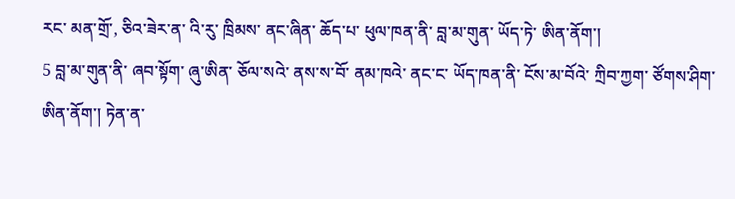རང་ མན་གྲོ་, ཅིའ་ཟེར་ན་ འི་རུ་ ཁྲིམས་ ནང་ཞིན་ ཆོད་པ་ ཕུལ་ཁན་ནི་ བླ་མ་གུན་ ཡོད་ཏེ་ ཨིན་ནོག་།
5 བླ་མ་གུན་ནི་ ཞབ་སྟོག་ ཞུ་ཨིན་ ཅོལ་སའེ་ ནས་ས་བོ་ ནམ་ཁའེ་ ནང་ང་ ཡོད་ཁན་ནི་ ངོས་མ་བོའེ་ ཀྲིབ་ཀྱག་ ཙོགས་ཤིག་ ཨིན་ནོག་། ཏེན་ན་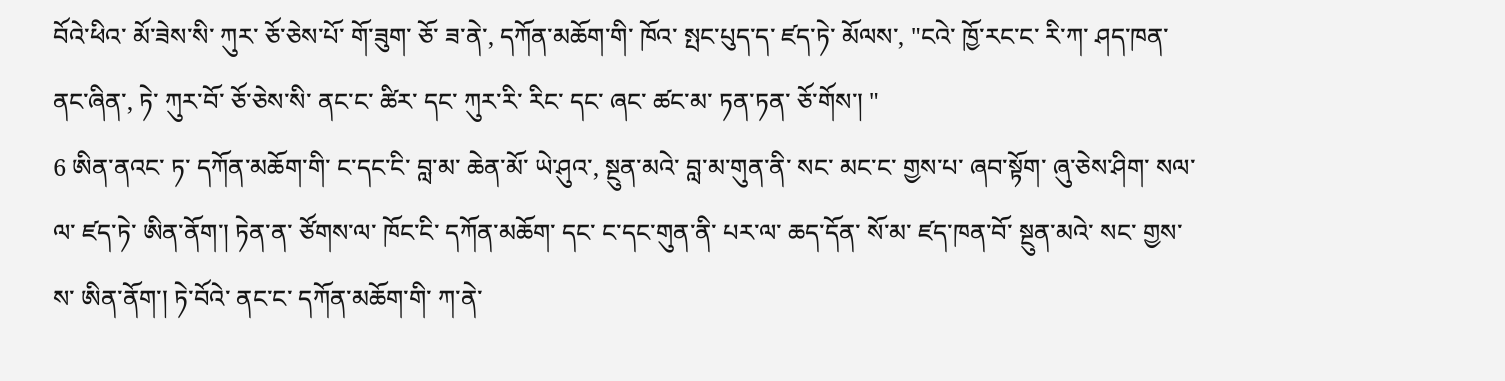བོའེ་ཕིའ་ མོ་ཟེས་སི་ ཀུར་ ཅོ་ཅེས་པོ་ གོ་ཟུག་ ཅོ་ ཟ་ནེ་, དཀོན་མཆོག་གི་ ཁོའ་ སྤང་པུད་ད་ ཛད་ཏེ་ མོལས་, "ངའེ་ ཁྱོ་རང་ང་ རི་ཀ་ ཤད་ཁན་ ནང་ཞིན་, ཏེ་ ཀུར་བོ་ ཅོ་ཅེས་སི་ ནང་ང་ ཚིར་ དང་ ཀུར་རི་ རིང་ དང་ ཞང་ ཚང་མ་ ཏན་ཏན་ ཅོ་གོས་། "
6 ཨིན་ནའང་ ཏ་ དཀོན་མཆོག་གི་ ང་དང་ངི་ བླ་མ་ ཆེན་མོ་ ཡེ་ཤུའ་, སྔུན་མའེ་ བླ་མ་གུན་ནི་ སང་ མང་ང་ གྱས་པ་ ཞབ་སྟོག་ ཞུ་ཅེས་ཤིག་ སལ་ལ་ ཛད་ཏེ་ ཨིན་ནོག་། ཏེན་ན་ ཙོགས་ལ་ ཁོང་ངི་ དཀོན་མཆོག་ དང་ ང་དང་གུན་ནི་ པར་ལ་ ཆད་དོན་ སོ་མ་ ཛད་ཁན་བོ་ སྔུན་མའེ་ སང་ གྱས་ས་ ཨིན་ནོག་། ཏེ་བོའེ་ ནང་ང་ དཀོན་མཆོག་གི་ ཀ་ནེ་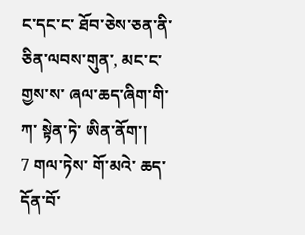ང་དང་ང་ ཐོབ་ཅེས་ཅན་ནི་ ཅིན་ལབས་གུན་, མང་ང་ གྱས་ས་ ཞལ་ཆད་ཞིག་གི་ཀ་ སྟེན་ཏེ་ ཨིན་ནོག་།
7 གལ་ཏེས་ གོ་མའེ་ ཆད་དོན་བོ་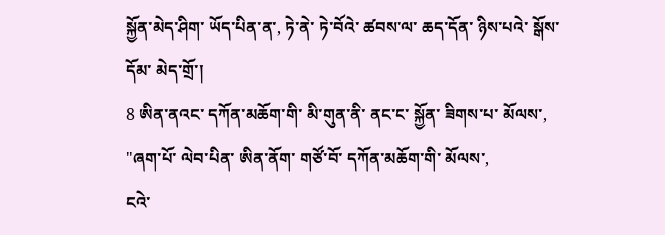སྐྱོན་མེད་ཤིག་ ཡོད་པིན་ན་, ཏེ་ནེ་ ཏེ་བོའེ་ ཚབས་ལ་ ཆད་དོན་ ཉིས་པའེ་ སྒོས་དོམ་ མེད་གྲོ་།
8 ཨིན་ནའང་ དཀོན་མཆོག་གི་ མི་གུན་ནི་ ནང་ང་ སྐྱོན་ ཟིགས་པ་ མོལས་,
"ཞག་པོ་ ལེབ་པིན་ ཨིན་ནོག་ གཙོ་བོ་ དཀོན་མཆོག་གི་ མོལས་,
ངའེ་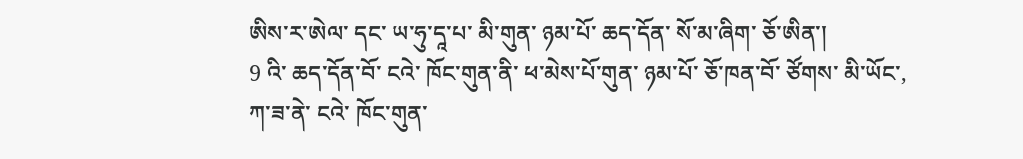ཨིས་ར་ཨེལ་ དང་ ཡ་ཧུ་དཱ་པ་ མི་གུན་ ཉམ་པོ་ ཆད་དོན་ སོ་མ་ཞིག་ ཅོ་ཨིན་།
9 འི་ ཆད་དོན་བོ་ ངའེ་ ཁོང་གུན་ནི་ ཕ་མེས་པོ་གུན་ ཉམ་པོ་ ཅོ་ཁན་བོ་ ཙོགས་ མི་ཡོང་,
ཀ་ཟ་ནེ་ ངའེ་ ཁོང་གུན་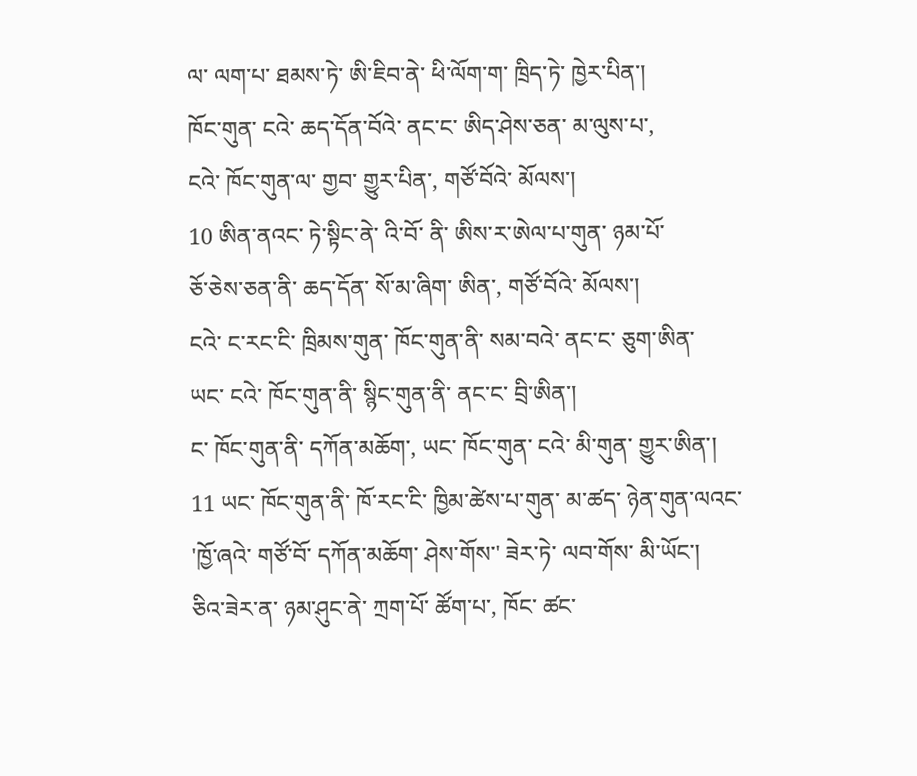ལ་ ལག་པ་ ཐམས་ཏེ་ ཨི་ཇིབ་ནེ་ ཕི་ལོག་ག་ ཁྲིད་ཏེ་ ཁྱེར་པིན་།
ཁོང་གུན་ ངའེ་ ཆད་དོན་བོའེ་ ནང་ང་ ཨིད་ཤེས་ཅན་ མ་ལུས་པ་,
ངའེ་ ཁོང་གུན་ལ་ གྱབ་ གྱུར་པིན་, གཙོ་བོའེ་ མོལས་།
10 ཨིན་ནའང་ ཏེ་སྟིང་ནེ་ འི་བོ་ ནི་ ཨིས་ར་ཨེལ་པ་གུན་ ཉམ་པོ་
ཅོ་ཅེས་ཅན་ནི་ ཆད་དོན་ སོ་མ་ཞིག་ ཨིན་, གཙོ་བོའེ་ མོལས་།
ངའེ་ ང་རང་ངི་ ཁྲིམས་གུན་ ཁོང་གུན་ནི་ སམ་བའེ་ ནང་ང་ ཅུག་ཨིན་
ཡང་ ངའེ་ ཁོང་གུན་ནི་ སྙིང་གུན་ནི་ ནང་ང་ བྲི་ཨིན་།
ང་ ཁོང་གུན་ནི་ དཀོན་མཆོག་, ཡང་ ཁོང་གུན་ ངའེ་ མི་གུན་ གྱུར་ཨིན་།
11 ཡང་ ཁོང་གུན་ནི་ ཁོ་རང་ངི་ ཁྱིམ་ཚེས་པ་གུན་ མ་ཚད་ ཉེན་གུན་ལའང་
'ཁྱོ་ཞའེ་ གཙོ་བོ་ དཀོན་མཆོག་ ཤེས་གོས་' ཟེར་ཏེ་ ལབ་གོས་ མི་ཡོང་།
ཅིའ་ཟེར་ན་ ཉམ་ཤུང་ནེ་ ཀྲག་པོ་ ཚོག་པ་, ཁོང་ ཚང་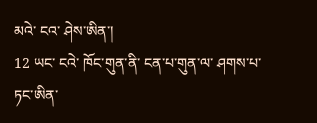མའེ་ ངའ་ ཤེས་ཨིན་།
12 ཡང་ ངའེ་ ཁོང་གུན་ནི་ ངན་པ་གུན་ལ་ ཤགས་པ་ ཏང་ཨིན་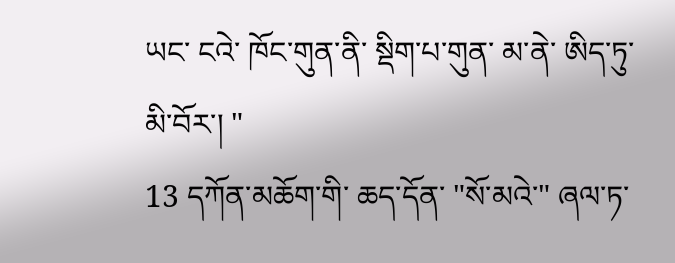ཡང་ ངའེ་ ཁོང་གུན་ནི་ སྡིག་པ་གུན་ མ་ནེ་ ཨིད་ཏུ་ མི་བོར་། "
13 དཀོན་མཆོག་གི་ ཆད་དོན་ "སོ་མའེ་" ཞལ་ཏ་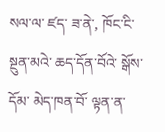སལ་ལ་ ཛད་ ཟ་ནེ་, ཁོང་ངི་ སྔུན་མའེ་ ཆད་དོན་བོའེ་ སྒོས་དོམ་ མེད་ཁན་བོ་ ལྟན་ན་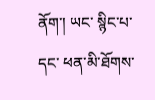ནོག་། ཡང་ སྙིང་པ་ དང་ ཕན་མི་ཐོགས་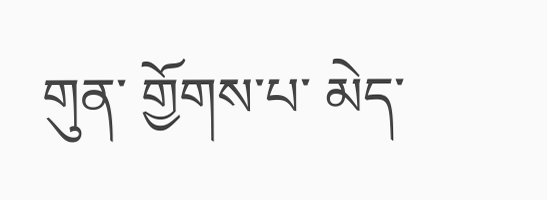གུན་ གྱོགས་པ་ མེད་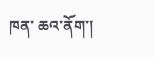ཁན་ ཆའ་ནོག་།